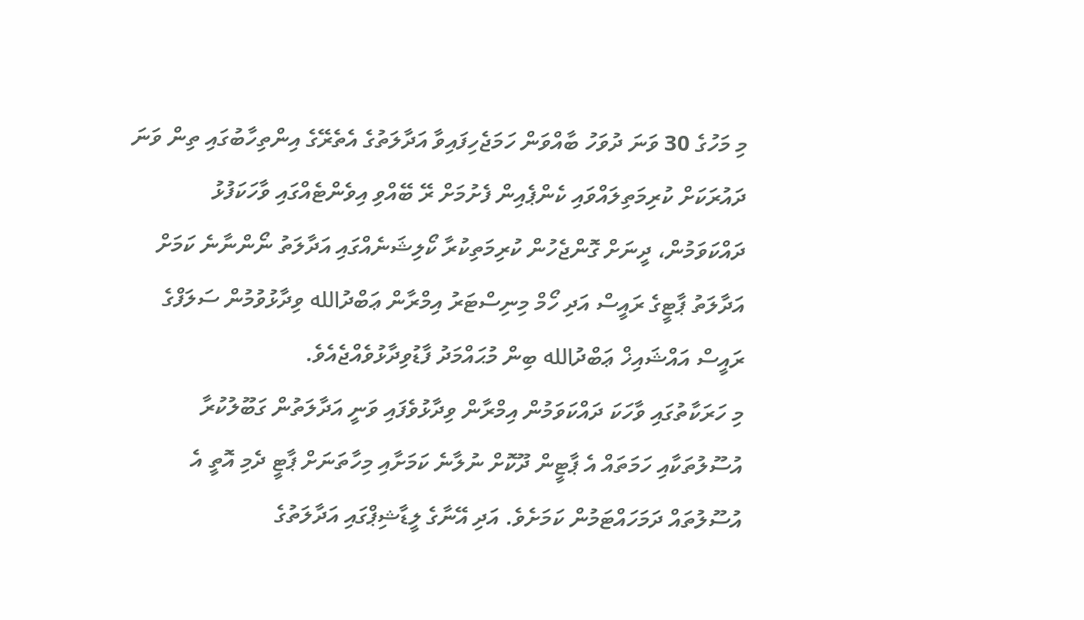މި މަހުގެ 30 ވަނަ ދުވަހު ބާއްވަން ހަމަޖެހިފައިވާ އަދާލަތުގެ އެތެރޭގެ އިންތިހާބުގައި ތިން ވަނަ ދައުރަކަށް ކުރިމަތިލައްވައި ކެންޕެއިން ފެށުމަށް ރޭ ބޭއްވި އިވެންޓެއްގައި ވާހަކަފުޅު ދައްކަވަމުން، ދީނަށް ގޮންޖެހުން ކުރިމަތިކުރާ ކޯލިޝަނެއްގައި އަދާލަތު ނޯންނާނެ ކަމަށް އަދާލަތު ޕާޓީގެ ރައީސް އަދި ހޯމް މިނިސްޓަރު އިމްރާން ޢަބްދުالله ވިދާޅުވުމުން ސަލަފްގެ ރައީސް އައްޝައިޚް ޢަބްދުالله ބިން މުޙައްމަދު ފާޑުވިދާޅުވެއްޖެއެވެ.
މި ހަރަކާތުގައި ވާހަކަ ދައްކަވަމުން އިމްރާން ވިދާޅުވެފައި ވަނީ އަދާލަތުން ގަބޫލުކުރާ އުސޫލުތަކާއި ހަމަތައް އެ ޕާޓީން ދޫކޮށް ނުލާނެ ކަމަށާއި މިހާތަނަށް ޕާޓީ ދެމި އޮތީ އެ އުސޫލުތައް ދަމަހައްޓަމުން ކަމަށެވެ. އަދި އޭނާގެ ލީޑާޝިޕްގައި އަދާލަތުގެ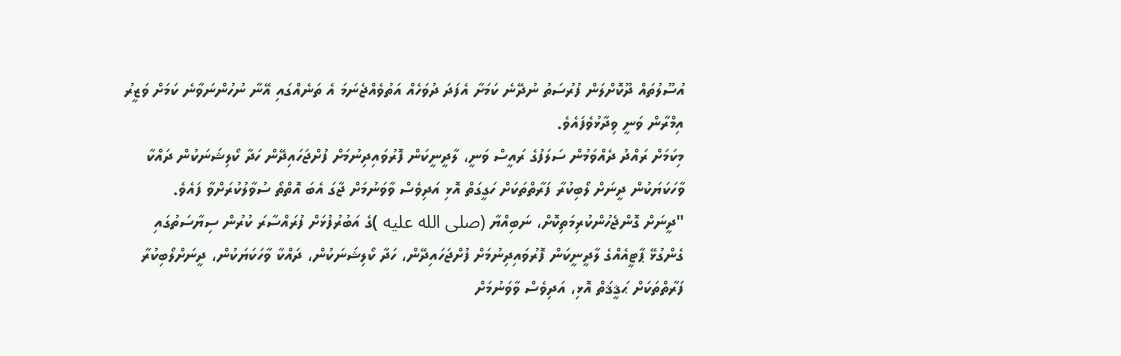އުސޫލުތައް ދޫކޮށްލަން ފުރުސަތު ނުދޭނެ ކަމަށާ އެފަދަ ދުވަހެއް އަތުވެއްޖެނަމަ އެ ތަނެއްގައި އޭނާ ނުހުންނަވާނެ ކަމަށް ވަޒީރު އިމްރާން ވަނީ ވިދާޅުވެފައެވެ.
މިކަމަށް ރައްދު ދެއްވަމުން ސަލަފުގެ ރައީސް ވަނީ، ލާދީނީކަން ފޮރުވައިދިނުމަށް ފުށްޖަހައިދޭން ހަދާ ކޯލިޝަނަކުން ދައްކާ ވާހަކަޔަކުން ދީނަށް ލޯބިކުރާ ފަރާތްތަކަށް ހަގީގަތް އޮޅި އަދިވެސް ވާވަނުމަށް ޖާގަ އެބަ އޮތްތޯ ސުވާލުކުރަށްވާ ފައެވެ.
"ދީނަށް ގޮންޖެހުންކުރިމަތިކޮށް، ނަބިއްޔާ (صلى الله عليه )ގެ އަބުރުފުޅަށް ފުރައްސާރަ ކުރުން ސިޔާސަތުގައި ގެންގުޅޭ ޕާޓީއެއްގެ ލާދީނީކަން ފޮރުވައިދިނުމަށް ފުށްޖަހައިދޭން، ހަދާ ކޯލިޝަނަކުން، ދައްކާ ވާހަކަޔަކުން، ދީނަށްލޯބިކުރާ ފަރާތްތަކަށް ޙަޤީޤަތް އޮޅި، އަދިވެސް ވާވަނުމަށް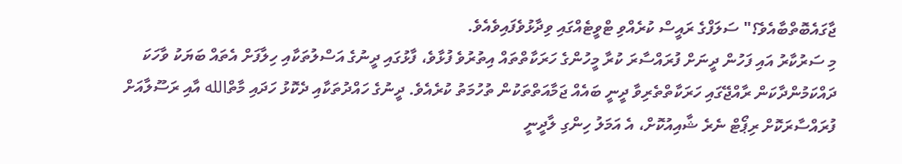ޖާގައެބޮތްބާއެވެ؟" ސަލަފްގެ ރައީސް ކުރެއްވި ޓްވީޓެއްގައި ވިދާޅުވެފައިވެއެވެ.
މި ސަރުކާރު އައި ފަހުން ދީނަށް ފުރައްސާރަ ކުރާ މީހުންގެ ހަރަކާތްތައް އިތުރުވެ ފުޅާވެ، ފާޅުގައި ދީނުގެ އަސްލުތަކާއި ހިލާފަށް އެތައް ބަޔަކު ވާހަކަ ދައްކަމުންދާކަން ރާއްޖޭގައި ހަރަކާތްތެރިވާ ދީނީ ބައެއް ޖަމާއަތްތަކުން ތުހުމަތު ކުރެއެވެ. ދީނުގެ ހައްދުތަކާއި ދެކޮޅު ހަދައި މާތްالله އާއި ރަސޫލާއަށް ފުރައްސާރަކޮށް ރިޕޯޓް ނެރެ ޝާއިއުކޮށް، އެ އަމަލު ހިންގި ލާދީނީ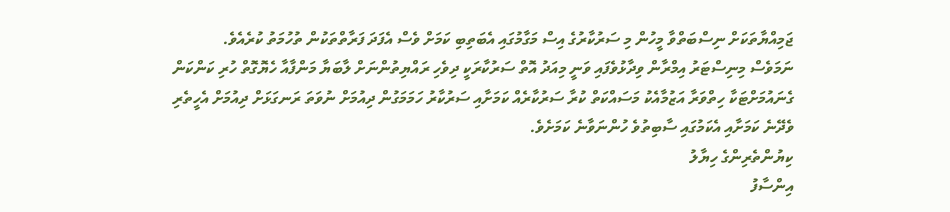ޖަމިއްޔާތަކަށް ނިސްބަތްވާ މީހުން މި ސަރުކާރުގެ އިސް މަގާމުގައި އެބަތިބި ކަމަށް ވެސް އެފަދަ ފަރާތްތަކުން ތުހުމަތު ކުރެއެވެ.
ނަމަވެސް މިނިސްޓަރު އިމްރާން ވިދާޅުވެފައި ވަނީ މިއަދު އޮތް ސަރުކާރަކީ ދިވެހި ރައްޔިތުންނަށް ލާބަޔާ މަންފާއާ ހެޔޮގޮތް ހުރި ކަންކަން ގެނައުމަށްޓަކާ ހިތްވަރާ އަޒުމާއެކު މަސައްކަތް ކުރާ ސަރުކާރެއް ކަމަށާއި ސަރުކާރު ހަމަމަގުން ދިއުމަށް ނުވަތަ ރަނގަޅަށް ދިއުމަށް އެހީތެރި ވެދޭނެ ކަމަށާއި އެކަމުގައި ސާބިތުވެ ހުންނަވާނެ ކަމަށެވެ.
ކިޔުންތެރިންގެ ހިޔާލު
އިންސާފު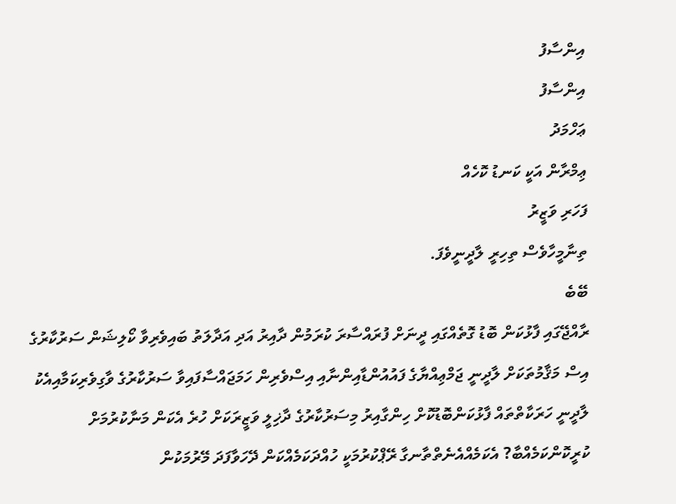އިންސާފު
އިންސާފު
ޢަހްމަދު
ޢިމްރާން އަކީ ކަނޑު ކޮހެއް
ފަހަރި ވަޒީރު
ތިނާމީހާވެސް ތިހިރީ ލާދީނީވެފަ.
ބޭބެ
ރާއްޖޭގައި ފާޅުކަން ބޮޑު ގޮތެއްގައި ދީނަށް ފުރައްސާރަ ކުރަމުން ދާއިރު އަދި އަދާލަތު ބައިވެރިވާ ކޯލިޝަން ސަރުކާރުގެ އިސް މަޤާމުތަކަށް ލާދީނީ ޖަމްޢިއްޔާގެ ފައުއުންޑާއިންނާއި އިސްވެރިން ހަމަޖައްސާފައިވާ ސަރުކާރުގެ ވާގިވެރިކަމާއިއެކު ލާދީނީ ހަރަކާތްތައް ފާޅުކަންބޮޑުކޮށް ހިންގާއިރު މިސަރުކާރުގެ ދާޚިލީ ވަޒީރަކަށް ހުރެ އެކަން މަނާކުރުމަށް ކުރީކޮންކަމެއްބާ? އެކަމެއްއެނެތްތާނގާ ރޭޕްކުރުމަކީ ހުއްދަކަމެއްކަން ދޭހަވާފަދަ މޭރުމަކުން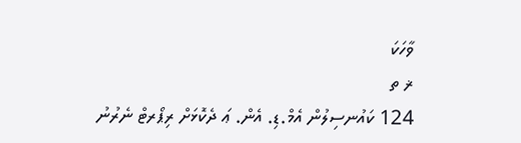ވާހަކަ
ޜ ތ
124 ކައުނސިލުން އެމް.ޑި. އެން. ޢަ ދެކޮޅަށް ރިޕޯރޓް ނެރުނު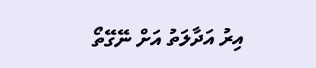އިރު އަދާލަތު އަށް ނޭގޭތޯ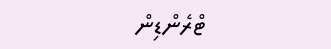ޓްރެންޑިން